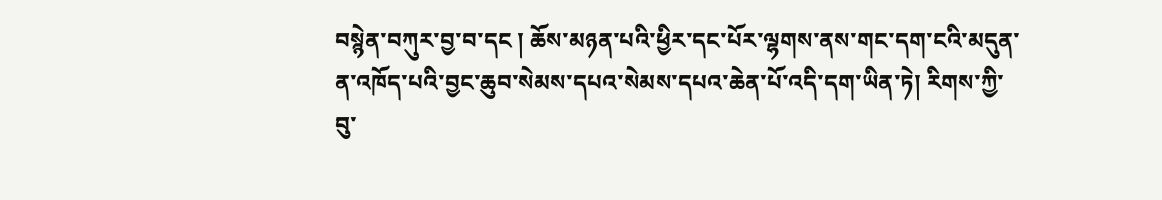བསྙེན་བཀུར་བྱ་བ་དང ། ཆོས་མཉན་པའི་ཕྱིར་དང་པོར་ལྷགས་ནས་གང་དག་ངའི་མདུན་ན་འཁོད་པའི་བྱང་ཆུབ་སེམས་དཔའ་སེམས་དཔའ་ཆེན་པོ་འདི་དག་ཡིན་ཏེ། རིགས་ཀྱི་བུ་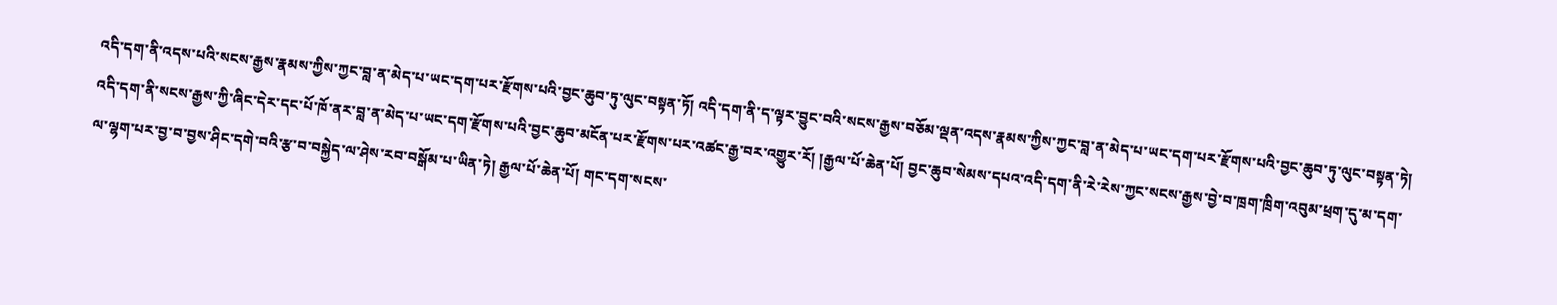འདི་དག་ནི་འདས་པའི་སངས་རྒྱས་རྣམས་ཀྱིས་ཀྱང་བླ་ན་མེད་པ་ཡང་དག་པར་རྫོགས་པའི་བྱང་ཆུབ་ཏུ་ལུང་བསྟན་ཏོ། འདི་དག་ནི་ད་ལྟར་བྱུང་བའི་སངས་རྒྱས་བཅོམ་ལྡན་འདས་རྣམས་ཀྱིས་ཀྱང་བླ་ན་མེད་པ་ཡང་དག་པར་རྫོགས་པའི་བྱང་ཆུབ་ཏུ་ལུང་བསྟན་ཏེ། འདི་དག་ནི་སངས་རྒྱས་ཀྱི་ཞིང་དེར་དང་པོ་ཁོ་ནར་བླ་ན་མེད་པ་ཡང་དག་རྫོགས་པའི་བྱང་ཆུབ་མངོན་པར་རྫོགས་པར་འཚང་རྒྱ་བར་འགྱུར་རོ། །རྒྱལ་པོ་ཆེན་པོ། བྱང་ཆུབ་སེམས་དཔའ་འདི་དག་ནི་རེ་རེས་ཀྱང་སངས་རྒྱས་བྱེ་བ་ཁྲག་ཁྲིག་འབུམ་ཕྲག་དུ་མ་དག་ལ་ལྷག་པར་བྱ་བ་བྱས་ཤིང་དགེ་བའི་རྩ་བ་བསྐྱེད་ལ་ཤེས་རབ་བསྒོམ་པ་ཡིན་ཏེ། རྒྱལ་པོ་ཆེན་པོ། གང་དག་སངས་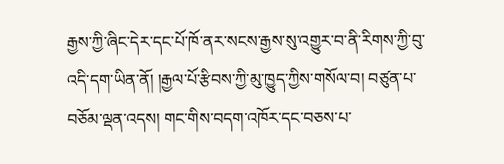རྒྱས་ཀྱི་ཞིང་དེར་དང་པོ་ཁོ་ནར་སངས་རྒྱས་སུ་འགྱུར་བ་ནི་རིགས་ཀྱི་བུ་འདི་དག་ཡིན་ནོ། །རྒྱལ་པོ་རྩིབས་ཀྱི་མུ་ཁྱུད་ཀྱིས་གསོལ་བ། བཙུན་པ་བཅོམ་ལྡན་འདས། གང་གིས་བདག་འཁོར་དང་བཅས་པ་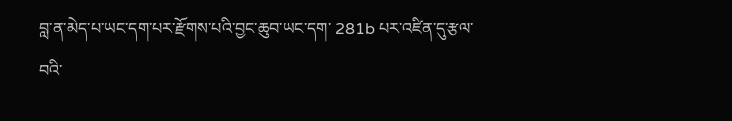བླ་ན་མེད་པ་ཡང་དག་པར་རྫོགས་པའི་བྱང་ཆུབ་ཡང་དག་ 281b པར་འཛིན་དུ་རྩལ་བའི་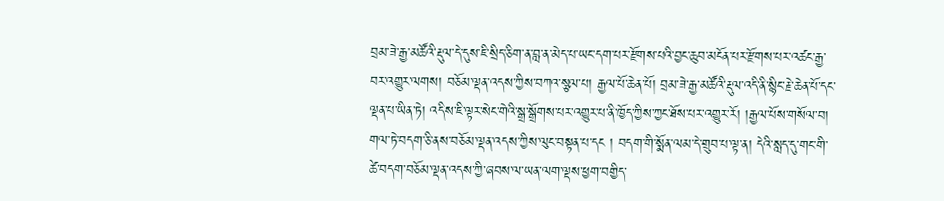བྲམ་ཟེ་རྒྱ་མཚོའི་རྡུལ་དེ་དུས་ཇི་སྲིད་ཅིག་ན་བླ་ན་མེད་པ་ཡང་དག་པར་རྫོགས་པའི་བྱང་ཆུབ་མངོན་པར་རྫོགས་པར་འཚང་རྒྱ་བར་འགྱུར་ལགས། བཅོམ་ལྡན་འདས་ཀྱིས་བཀའ་སྩལ་པ། རྒྱལ་པོ་ཆེན་པོ། བྲམ་ཟེ་རྒྱ་མཚོའི་རྡུལ་འདི་ནི་སྙིང་རྗེ་ཆེན་པོ་དང་ལྡན་པ་ཡིན་ཏེ། འདིས་ཇི་ལྟར་སེང་གེའི་སྒྲ་སྒྲོགས་པར་འགྱུར་པ་ནི་ཁྱོད་ཀྱིས་ཀྱང་ཐོས་པར་འགྱུར་རོ། །རྒྱལ་པོས་གསོལ་བ། གལ་ཏེ་བདག་ཅི་ནས་བཅོམ་ལྡན་འདས་ཀྱིས་ལུང་བསྟན་པ་དང ། བདག་གི་སྨོན་ལམ་དེ་གྲུབ་པ་ལྟ་ན། དེའི་སླད་དུ་གང་གི་ཚེ་བདག་བཅོམ་ལྡན་འདས་ཀྱི་ཞབས་ལ་ཡན་ལག་ལྡས་ཕྱག་བགྱིད་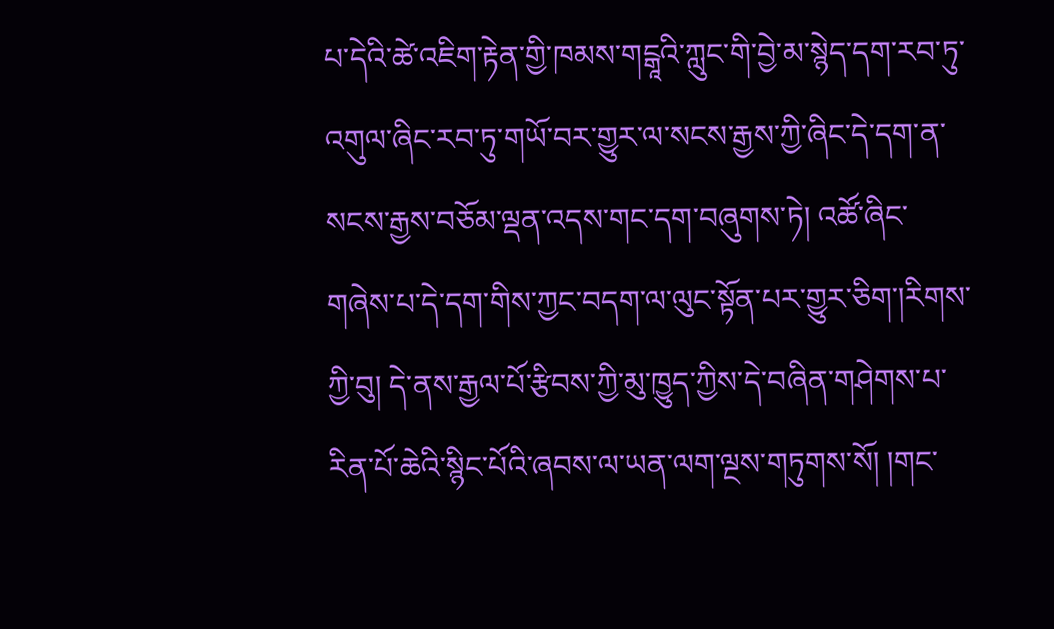པ་དེའི་ཚེ་འཇིག་རྟེན་གྱི་ཁམས་གངྒཱའི་ཀླུང་གི་བྱེ་མ་སྙེད་དག་རབ་ཏུ་འགུལ་ཞིང་རབ་ཏུ་གཡོ་བར་གྱུར་ལ་སངས་རྒྱས་ཀྱི་ཞིང་དེ་དག་ན་སངས་རྒྱས་བཅོམ་ལྡན་འདས་གང་དག་བཞུགས་ཏེ། འཚོ་ཞིང་གཞེས་པ་དེ་དག་གིས་ཀྱང་བདག་ལ་ལུང་སྟོན་པར་གྱུར་ཅིག་།རིགས་ཀྱི་བུ། དེ་ནས་རྒྱལ་པོ་རྩིབས་ཀྱི་མུ་ཁྱུད་ཀྱིས་དེ་བཞིན་གཤེགས་པ་རིན་པོ་ཆེའི་སྙིང་པོའི་ཞབས་ལ་ཡན་ལག་ལྔས་གཏུགས་སོ། །གང་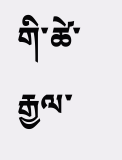གི་ཚེ་རྒྱལ་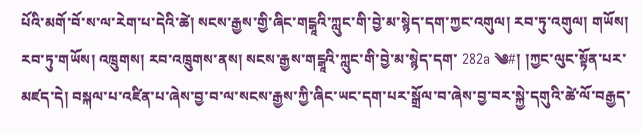པོའི་མགོ་བོ་ས་ལ་རེག་པ་དེའི་ཚེ། སངས་རྒྱས་གྱི་ཞིང་གངྒཱའི་ཀླུང་གི་བྱེ་མ་སྙེད་དག་ཀྱང་འགུལ། རབ་ཏུ་འགུལ། གཡོས། རབ་ཏུ་གཡོས། འཁྲུགས། རབ་འཁྲུགས་ནས། སངས་རྒྱས་གངྒཱའི་ཀླུང་གི་བྱེ་མ་སྙེད་དག་ 282a ༄#། །ཀྱང་ལུང་སྟོན་པར་མཛད་དེ། བསྐལ་པ་འཛིན་པ་ཞེས་བྱ་བ་ལ་སངས་རྒྱས་ཀྱི་ཞིང་ཡང་དག་པར་སྒྲོལ་བ་ཞེས་བྱ་བར་སྐྱེ་དགུའི་ཚེ་ལོ་བརྒྱད་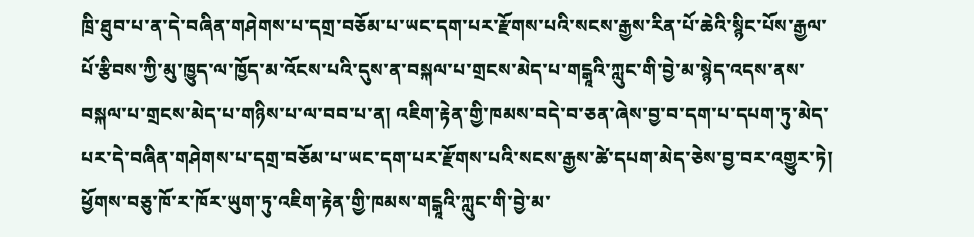ཁྲི་ཐུབ་པ་ན་དེ་བཞིན་གཤེགས་པ་དགྲ་བཅོམ་པ་ཡང་དག་པར་རྫོགས་པའི་སངས་རྒྱས་རིན་པོ་ཆེའི་སྙིང་པོས་རྒྱལ་པོ་རྩིབས་ཀྱི་མུ་ཁྱུད་ལ་ཁྱོད་མ་འོངས་པའི་དུས་ན་བསྐལ་པ་གྲངས་མེད་པ་གངྒཱའི་ཀླུང་གི་བྱེ་མ་སྙེད་འདས་ནས་བསྐལ་པ་གྲངས་མེད་པ་གཉིས་པ་ལ་བབ་པ་ན། འཇིག་རྟེན་གྱི་ཁམས་བདེ་བ་ཅན་ཞེས་བྱ་བ་དག་པ་དཔག་ཏུ་མེད་པར་དེ་བཞིན་གཤེགས་པ་དགྲ་བཅོམ་པ་ཡང་དག་པར་རྫོགས་པའི་སངས་རྒྱས་ཚེ་དཔག་མེད་ཅེས་བྱ་བར་འགྱུར་ཏེ། ཕྱོགས་བཅུ་ཁོ་ར་ཁོར་ཡུག་ཏུ་འཇིག་རྟེན་གྱི་ཁམས་གངྒཱའི་ཀླུང་གི་བྱེ་མ་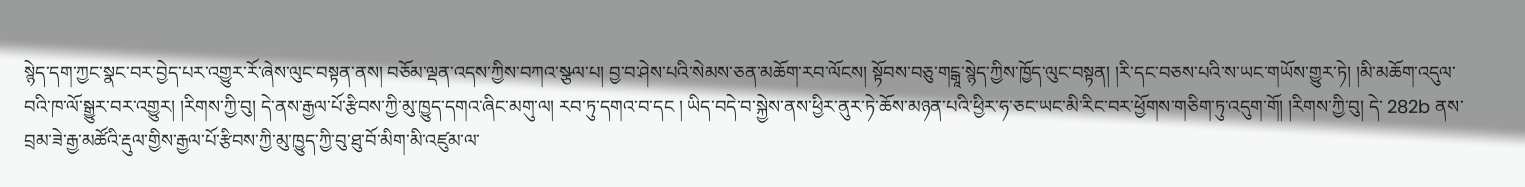སྙེད་དག་ཀྱང་སྣང་བར་བྱེད་པར་འགྱུར་རོ་ཞེས་ལུང་བསྟན་ནས། བཅོམ་ལྡན་འདས་ཀྱིས་བཀའ་སྩལ་པ། བྱ་བ་ཤེས་པའི་སེམས་ཅན་མཆོག་རབ་ལོངས། སྟོབས་བཅུ་གངྒཱ་སྙེད་ཀྱིས་ཁྱོད་ལུང་བསྟན། །རི་དང་བཅས་པའི་ས་ཡང་གཡོས་གྱུར་ཏེ། །མི་མཆོག་འདུལ་བའི་ཁ་ལོ་སྒྱུར་བར་འགྱུར། །རིགས་ཀྱི་བུ། དེ་ནས་རྒྱལ་པོ་རྩིབས་ཀྱི་མུ་ཁྱུད་དགའ་ཞིང་མགུ་ལ། རབ་ཏུ་དགའ་བ་དང ། ཡིད་བདེ་བ་སྐྱེས་ནས་ཕྱིར་ནུར་ཏེ་ཆོས་མཉན་པའི་ཕྱིར་ཧ་ཅང་ཡང་མི་རིང་བར་ཕྱོགས་གཅིག་ཏུ་འདུག་གོ། །རིགས་ཀྱི་བུ། དེ་ 282b ནས་བྲམ་ཟེ་རྒྱ་མཚོའི་རྡུལ་གྱིས་རྒྱལ་པོ་རྩིབས་ཀྱི་མུ་ཁྱུད་ཀྱི་བུ་ཐུ་བོ་མིག་མི་འཛུམ་ལ་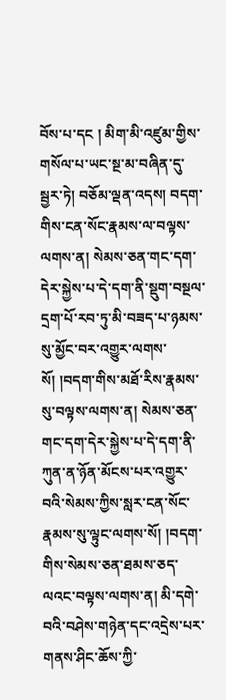བོས་པ་དང ། མིག་མི་འཛུམ་གྱིས་གསོལ་པ་ཡང་སྔ་མ་བཞིན་དུ་སྦྱར་ཏེ། བཅོམ་ལྡན་འདས། བདག་གིས་ངན་སོང་རྣམས་ལ་བལྟས་ལགས་ན། སེམས་ཅན་གང་དག་དེར་སྐྱེས་པ་དེ་དག་ནི་སྡུག་བསྔལ་དྲག་པོ་རབ་ཏུ་མི་བཟད་པ་ཉམས་སུ་མྱོང་བར་འགྱུར་ལགས་སོ། །བདག་གིས་མཐོ་རིས་རྣམས་སུ་བལྟས་ལགས་ན། སེམས་ཅན་གང་དག་དེར་སྐྱེས་པ་དེ་དག་ནི་ཀུན་ན་ཉོན་མོངས་པར་འགྱུར་བའི་སེམས་ཀྱིས་སླར་ངན་སོང་རྣམས་སུ་ལྟུང་ལགས་སོ། །བདག་གིས་སེམས་ཅན་ཐམས་ཅད་ལའང་བལྟས་ལགས་ན། མི་དགེ་བའི་བཤེས་གཉེན་དང་འདྲེས་པར་གནས་ཤིང་ཆོས་ཀྱི་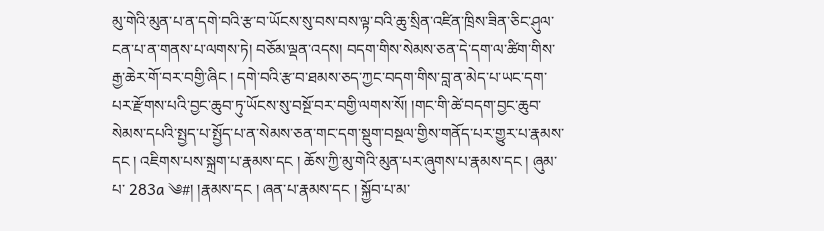མུ་གེའི་མུན་པ་ན་དགེ་བའི་རྩ་བ་ཡོངས་སུ་བས་བས་ལྟ་བའི་ཆུ་སྲིན་འཛིན་ཁྲིས་ཟིན་ཅིང་ཤུལ་ངན་པ་ན་གནས་པ་ལགས་ཏེ། བཅོམ་ལྡན་འདས། བདག་གིས་སེམས་ཅན་དེ་དག་ལ་ཚིག་གིས་རྒྱ་ཆེར་གོ་བར་བགྱི་ཞིང ། དགེ་བའི་རྩ་བ་ཐམས་ཅད་ཀྱང་བདག་གིས་བླ་ན་མེད་པ་ཡང་དག་པར་རྫོགས་པའི་བྱང་ཆུབ་ཏུ་ཡོངས་སུ་བསྔོ་བར་བགྱི་ལགས་སོ། །གང་གི་ཚེ་བདག་བྱང་ཆུབ་སེམས་དཔའི་སྤྱད་པ་སྤྱོད་པ་ན་སེམས་ཅན་གང་དག་སྡུག་བསྔལ་གྱིས་གནོད་པར་གྱུར་པ་རྣམས་དང ། འཇིགས་པས་སྐྲག་པ་རྣམས་དང ། ཆོས་ཀྱི་མུ་གེའི་མུན་པར་ཞུགས་པ་རྣམས་དང ། ཞུམ་པ་ 283a ༄#། །རྣམས་དང ། ཞན་པ་རྣམས་དང ། སྐྱོབ་པ་མ་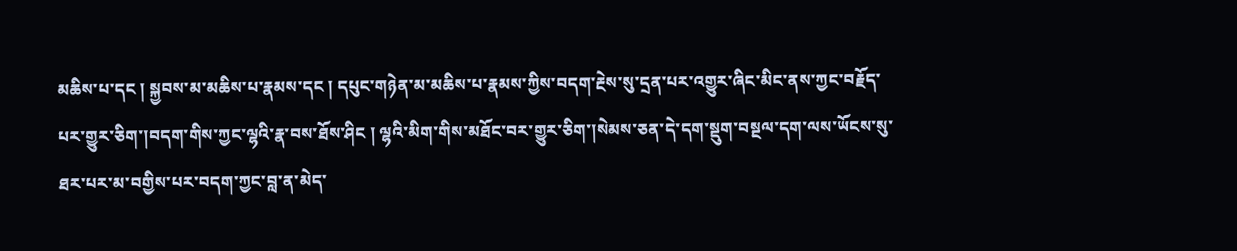མཆིས་པ་དང ། སྐྱབས་མ་མཆིས་པ་རྣམས་དང ། དཔུང་གཉེན་མ་མཆིས་པ་རྣམས་ཀྱིས་བདག་རྔེས་སུ་དྲན་པར་འགྱུར་ཞིང་མིང་ནས་ཀྱང་བརྗོད་པར་གྱུར་ཅིག་།བདག་གིས་ཀྱང་ལྷའི་རྣ་བས་ཐོས་ཤིང ། ལྷའི་མིག་གིས་མཐོང་བར་གྱུར་ཅིག་།སེམས་ཅན་དེ་དག་སྡུག་བསྔལ་དག་ལས་ཡོངས་སུ་ཐར་པར་མ་བགྱིས་པར་བདག་ཀྱང་བླ་ན་མེད་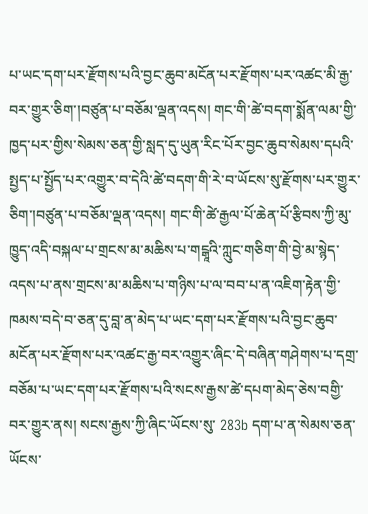པ་ཡང་དག་པར་རྫོགས་པའི་བྱང་ཆུབ་མངོན་པར་རྫོགས་པར་འཚང་མི་རྒྱ་བར་གྱུར་ཅིག་།བཙུན་པ་བཅོམ་ལྡན་འདས། གང་གི་ཚེ་བདག་སྨོན་ལམ་གྱི་ཁྱད་པར་གྱིས་སེམས་ཅན་གྱི་སླད་དུ་ཡུན་རིང་པོར་བྱང་ཆུབ་སེམས་དཔའི་སྤྱད་པ་སྤྱོད་པར་འགྱུར་བ་དེའི་ཚེ་བདག་གི་རེ་བ་ཡོངས་སུ་རྫོགས་པར་གྱུར་ཅིག་།བཙུན་པ་བཅོམ་ལྡན་འདས། གང་གི་ཚེ་རྒྱལ་པོ་ཆེན་པོ་རྩིབས་ཀྱི་མུ་ཁྱུད་འདི་བསྐལ་པ་གྲངས་མ་མཆིས་པ་གངྒཱའི་ཀླུང་གཅིག་གི་བྱེ་མ་སྙེད་འདས་པ་ནས་གྲངས་མ་མཆིས་པ་གཉིས་པ་ལ་བབ་པ་ན་འཇིག་རྟེན་གྱི་ཁམས་བདེ་བ་ཅན་དུ་བླ་ན་མེད་པ་ཡང་དག་པར་རྫོགས་པའི་བྱང་ཆུབ་མངོན་པར་རྫོགས་པར་འཚང་རྒྱ་བར་འགྱུར་ཞིང་དེ་བཞིན་གཤེགས་པ་དགྲ་བཅོམ་པ་ཡང་དག་པར་རྫོགས་པའི་སངས་རྒྱས་ཚེ་དཔག་མེད་ཅེས་བགྱི་བར་གྱུར་ནས། སངས་རྒྱས་ཀྱི་ཞིང་ཡོངས་སུ་ 283b དག་པ་ན་སེམས་ཅན་ཡོངས་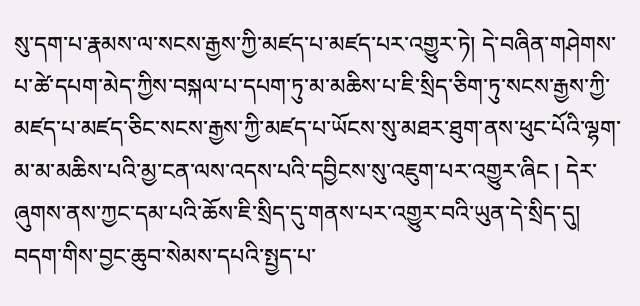སུ་དག་པ་རྣམས་ལ་སངས་རྒྱས་ཀྱི་མཛད་པ་མཛད་པར་འགྱུར་ཏེ། དེ་བཞིན་གཤེགས་པ་ཚེ་དཔག་མེད་ཀྱིས་བསྐལ་པ་དཔག་ཏུ་མ་མཆིས་པ་ཇི་སྲིད་ཅིག་ཏུ་སངས་རྒྱས་ཀྱི་མཛད་པ་མཛད་ཅིང་སངས་རྒྱས་ཀྱི་མཛད་པ་ཡོངས་སུ་མཐར་ཐུག་ནས་ཕུང་པོའི་ལྷག་མ་མ་མཆིས་པའི་མྱ་ངན་ལས་འདས་པའི་དབྱིངས་སུ་འཇུག་པར་འགྱུར་ཞིང ། དེར་ཞུགས་ནས་ཀྱང་དམ་པའི་ཆོས་ཇི་སྲིད་དུ་གནས་པར་འགྱུར་བའི་ཡུན་དེ་སྲིད་དུ། བདག་གིས་བྱང་ཆུབ་སེམས་དཔའི་སྤྱད་པ་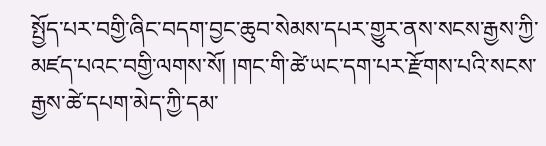སྤྱོད་པར་བགྱི་ཞིང་བདག་བྱང་ཆུབ་སེམས་དཔར་གྱུར་ནས་སངས་རྒྱས་ཀྱི་མཛད་པའང་བགྱི་ལགས་སོ། །གང་གི་ཚེ་ཡང་དག་པར་རྫོགས་པའི་སངས་རྒྱས་ཚེ་དཔག་མེད་ཀྱི་དམ་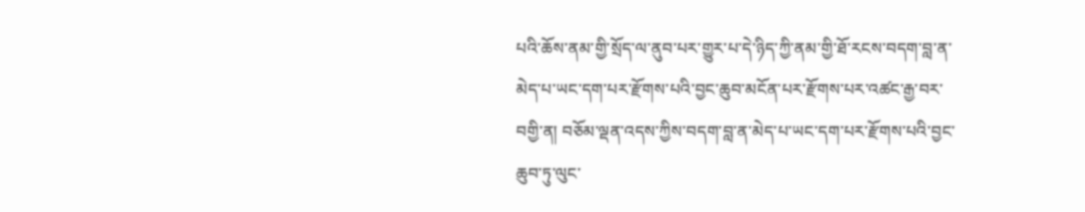པའི་ཆོས་ནམ་གྱི་སྲོད་ལ་ནུབ་པར་གྱུར་པ་དེ་ཉིད་ཀྱི་ནམ་གྱི་ཐོ་རངས་བདག་བླ་ན་མེད་པ་ཡང་དག་པར་རྫོགས་པའི་བྱང་ཆུབ་མངོན་པར་རྫོགས་པར་འཚང་རྒྱ་བར་བགྱི་ན། བཅོམ་ལྡན་འདས་ཀྱིས་བདག་བླ་ན་མེད་པ་ཡང་དག་པར་རྫོགས་པའི་བྱང་ཆུབ་ཏུ་ལུང་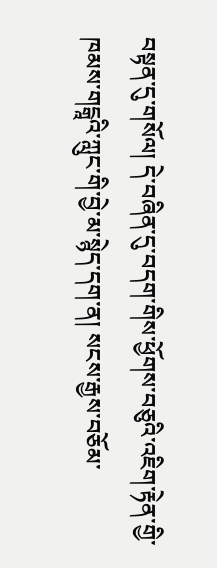བསྟན་དུ་གསོལ། དེ་བཞིན་དུ་བདག་གིས་ཕྱོགས་བཅུའི་འཇིག་རྟེན་གྱི་ཁམས་གངྒཱའི་ཀླུང་གི་བྱེ་མ་སྙེད་དག་ན། སངས་རྒྱས་བཅོམ་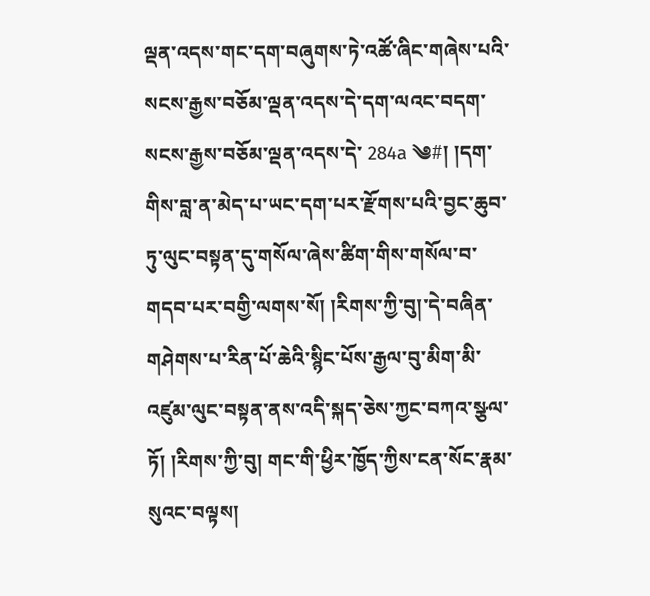ལྡན་འདས་གང་དག་བཞུགས་ཏེ་འཚོ་ཞིང་གཞེས་པའི་སངས་རྒྱས་བཅོམ་ལྡན་འདས་དེ་དག་ལའང་བདག་སངས་རྒྱས་བཅོམ་ལྡན་འདས་དེ་ 284a ༄#། །དག་གིས་བླ་ན་མེད་པ་ཡང་དག་པར་རྫོགས་པའི་བྱང་ཆུབ་ཏུ་ལུང་བསྟན་དུ་གསོལ་ཞེས་ཚིག་གིས་གསོལ་བ་གདབ་པར་བགྱི་ལགས་སོ། །རིགས་ཀྱི་བུ།་དེ་བཞིན་གཤེགས་པ་རིན་པོ་ཆེའི་སྙིང་པོས་རྒྱལ་བུ་མིག་མི་འཛུམ་ལུང་བསྟན་ནས་འདི་སྐད་ཅེས་ཀྱང་བཀའ་སྩལ་ཏོ། །རིགས་ཀྱི་བུ། གང་གི་ཕྱིར་ཁྱོད་ཀྱིས་ངན་སོང་རྣམ་སུའང་བལྟས།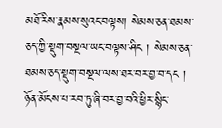མཐོ་རིས་རྣམས་སུའང་བལྟས། སེམས་ཅན་ཐམས་ཅད་ཀྱི་སྡུག་བསྔལ་ཡང་བལྟས་ཤིང ། སེམས་ཅན་ཐམས་ཅད་སྡུག་བསྔལ་ལས་ཐར་བར་བྱ་བ་དང ། ཉོན་མོངས་པ་རབ་ཏུ་ཞི་བར་བྱ་བའི་ཕྱིར་སྙིང་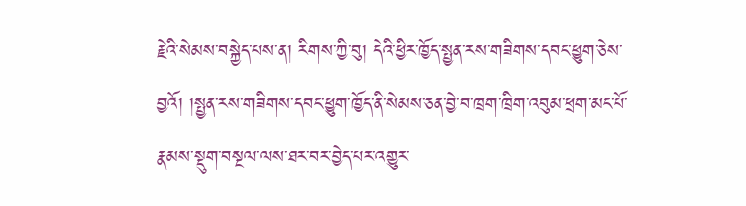རྗེའི་སེམས་བསྐྱེད་པས་ན། རིགས་ཀྱི་བུ། དེའི་ཕྱིར་ཁྱོད་སྤྱན་རས་གཟིགས་དབང་ཕྱུག་ཅེས་བྱའོ། །སྤྱན་རས་གཟིགས་དབང་ཕྱུག་ཁྱོད་ནི་སེམས་ཅན་བྱེ་བ་ཁྲག་ཁྲིག་འབུམ་ཕྲག་མང་པོ་རྣམས་སྡུག་བསྔལ་ལས་ཐར་བར་བྱེད་པར་འགྱུར་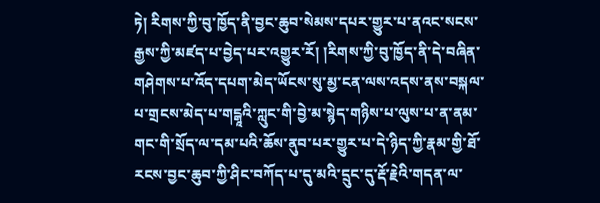ཏེ། རིགས་ཀྱི་བུ་ཁྱོད་ནི་བྱང་ཆུབ་སེམས་དཔར་གྱུར་པ་ནའང་སངས་རྒྱས་ཀྱི་མཛད་པ་བྱེད་པར་འགྱུར་རོ། །རིགས་ཀྱི་བུ་ཁྱོད་ནི་དེ་བཞིན་གཤེགས་པ་འོད་དཔག་མེད་ཡོངས་སུ་མྱ་ངན་ལས་འདས་ནས་བསྐལ་པ་གྲངས་མེད་པ་གངྒཱའི་ཀླུང་གི་བྱེ་མ་སྙེད་གཉིས་པ་ལུས་པ་ན་ནམ་གང་གི་སྲོད་ལ་དམ་པའི་ཆོས་ནུབ་པར་གྱུར་པ་དེ་ཉིད་ཀྱི་རྣམ་གྱི་ཐོ་རངས་བྱང་ཆུབ་ཀྱི་ཤིང་བཀོད་པ་དུ་མའི་དྲུང་དུ་རྡོ་རྗེའི་གདན་ལ་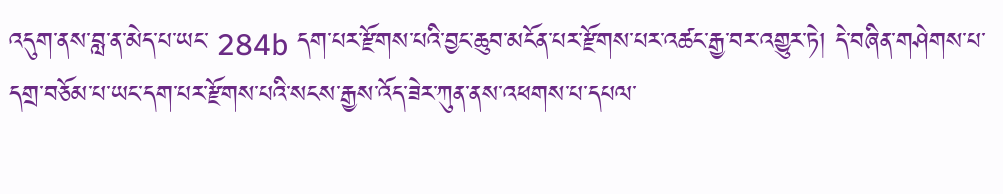འདུག་ནས་བླ་ན་མེད་པ་ཡང་ 284b དག་པར་རྫོགས་པའི་བྱང་ཆུབ་མངོན་པར་རྫོགས་པར་འཚང་རྒྱ་བར་འགྱུར་ཏེ། དེ་བཞིན་གཤེགས་པ་དགྲ་བཅོམ་པ་ཡང་དག་པར་རྫོགས་པའི་སངས་རྒྱས་འོད་ཟེར་ཀུན་ནས་འཕགས་པ་དཔལ་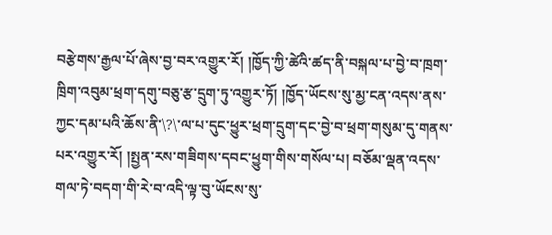བརྩེགས་རྒྱལ་པོ་ཞེས་བྱ་བར་འགྱུར་རོ། །ཁྱོད་ཀྱི་ཚེའི་ཚད་ནི་བསྐལ་པ་བྱེ་བ་ཁྲག་ཁྲིག་འབུམ་ཕྲག་དགུ་བཅུ་རྩ་དྲུག་ཏུ་འགྱུར་ཏོ། །ཁྱོད་ཡོངས་སུ་མྱ་ངན་འདས་ནས་ཀྱང་དམ་པའི་ཆོས་ནི་\?\་ལ་པ་དུང་ཕྱུར་ཕྲག་དྲུག་དང་བྱེ་བ་ཕྲག་གསུམ་དུ་གནས་པར་འགྱུར་རོ། །སྤྱན་རས་གཟིགས་དབང་ཕྱུག་གིས་གསོལ་པ། བཅོམ་ལྡན་འདས་གལ་ཏེ་བདག་གི་རེ་བ་འདི་ལྟ་བུ་ཡོངས་སུ་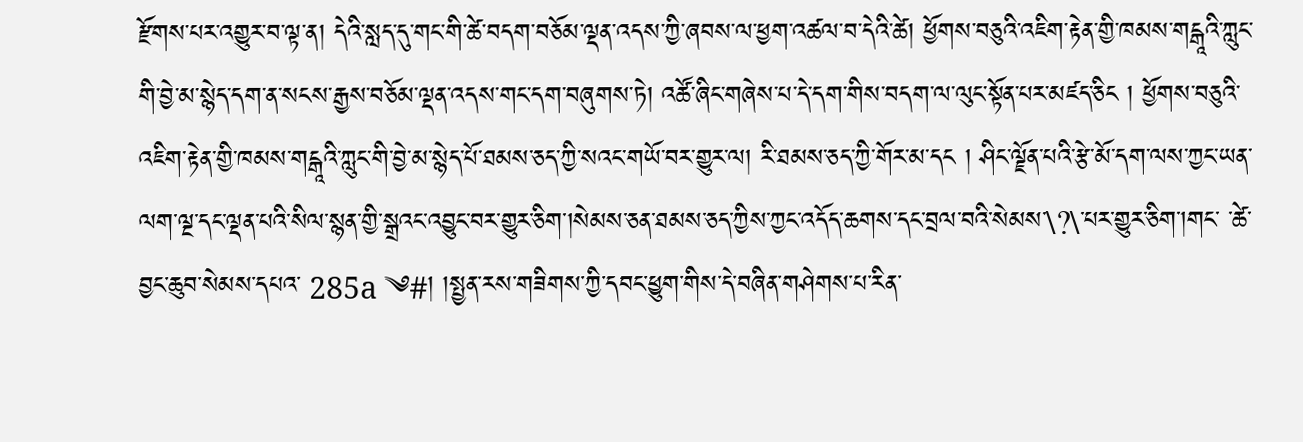རྫོགས་པར་འགྱུར་བ་ལྟ་ན། དེའི་སླད་དུ་གང་གི་ཚེ་བདག་བཅོམ་ལྡན་འདས་ཀྱི་ཞབས་ལ་ཕྱག་འཚལ་བ་དེའི་ཚེ། ཕྱོགས་བཅུའི་འཇིག་རྟེན་གྱི་ཁམས་གངྒཱའི་ཀླུང་གི་བྱེ་མ་སྙེད་དག་ན་སངས་རྒྱས་བཅོམ་ལྡན་འདས་གང་དག་བཞུགས་ཏེ། འཚོ་ཞིང་གཞེས་པ་དེ་དག་གིས་བདག་ལ་ལུང་སྟོན་པར་མཛད་ཅིང ། ཕྱོགས་བཅུའི་འཇིག་རྟེན་གྱི་ཁམས་གངྒཱའི་ཀླུང་གི་བྱེ་མ་སྙེད་པོ་ཐམས་ཅད་ཀྱི་སའང་གཡོ་བར་གྱུར་ལ། རི་ཐམས་ཅད་ཀྱི་གོར་མ་དང ། ཤིང་ལྗོན་པའི་རྩེ་མོ་དག་ལས་ཀྱང་ཡན་ལག་ལྔ་དང་ལྡན་པའི་སིལ་སྙན་གྱི་སྒྲའང་འབྱུང་བར་གྱུར་ཅིག་།སེམས་ཅན་ཐམས་ཅད་ཀྱིས་ཀྱང་འདོད་ཆགས་དང་བྲལ་བའི་སེམས་\?\་པར་གྱུར་ཅིག་།གང་ ་ཚེ་བྱང་ཆུབ་སེམས་དཔའ་ 285a ༄#། །སྤྱན་རས་གཟིགས་ཀྱི་དབང་ཕྱུག་གིས་དེ་བཞིན་གཤེགས་པ་རིན་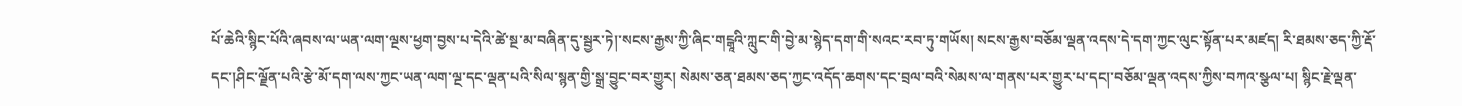པོ་ཆེའི་སྙིང་པོའི་ཞབས་ལ་ཡན་ལག་ལྔས་ཕྱག་བྱས་པ་དེའི་ཚེ་སྔ་མ་བཞིན་དུ་སྦྱར་ཏེ།་སངས་རྒྱས་ཀྱི་ཞིང་གངྒཱའི་ཀླུང་གི་བྱེ་མ་སྙེད་དག་གི་སའང་རབ་ཏུ་གཡོས། སངས་རྒྱས་བཅོམ་ལྡན་འདས་དེ་དག་ཀྱང་ལུང་སྟོན་པར་མཛད། རི་ཐམས་ཅད་ཀྱི་རྡོ་དང་།ཤིང་ལྗོན་པའི་རྩེ་མོ་དག་ལས་ཀྱང་ཡན་ལག་ལྔ་དང་ལྡན་པའི་སིལ་སྙན་གྱི་སྒྲ་བྱུང་བར་གྱུར། སེམས་ཅན་ཐམས་ཅད་ཀྱང་འདོད་ཆགས་དང་བྲལ་བའི་སེམས་ལ་གནས་པར་གྱུར་པ་དང།་བཅོམ་ལྡན་འདས་ཀྱིས་བཀའ་སྩལ་པ། སྙིང་རྗེ་ལྡན་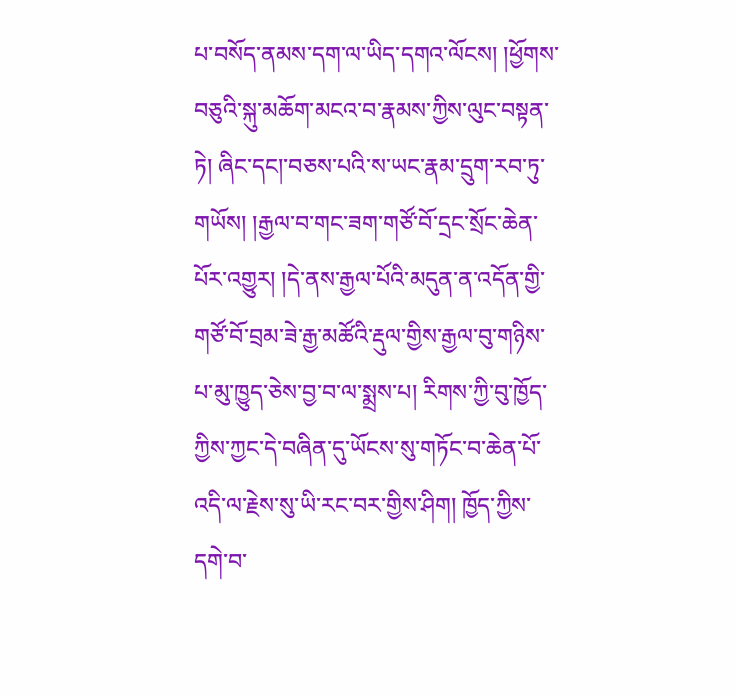པ་བསོད་ནམས་དག་ལ་ཡིད་དགའ་ལོངས། །ཕྱོགས་བཅུའི་སྐུ་མཆོག་མངའ་བ་རྣམས་ཀྱིས་ལུང་བསྟན་ཏེ། ཞིང་དང།་བཅས་པའི་ས་ཡང་རྣམ་དྲུག་རབ་ཏུ་གཡོས། །རྒྱལ་བ་གང་ཟག་གཙོ་བོ་དྲང་སྲོང་ཆེན་པོར་འགྱུར། །དེ་ནས་རྒྱལ་པོའི་མདུན་ན་འདོན་གྱི་གཙོ་བོ་བྲམ་ཟེ་རྒྱ་མཚོའི་རྡུལ་གྱིས་རྒྱལ་བུ་གཉིས་པ་མུ་ཁྱུད་ཅེས་བྱ་བ་ལ་སྨྲས་པ། རིགས་ཀྱི་བུ་ཁྱོད་ཀྱིས་ཀྱང་དེ་བཞིན་དུ་ཡོངས་སུ་གཏོང་བ་ཆེན་པོ་འདི་ལ་རྗེས་སུ་ཡི་རང་བར་གྱིས་ཤིག། ཁྱོད་ཀྱིས་དགེ་བ་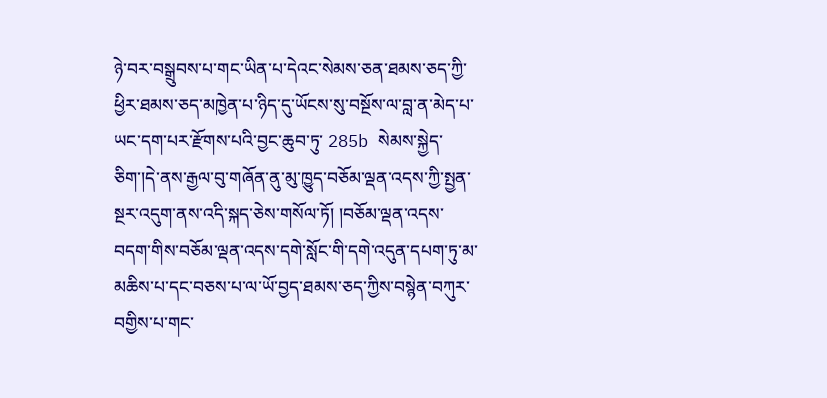ཉེ་བར་བསྒྲུབས་པ་གང་ཡིན་པ་དེའང་སེམས་ཅན་ཐམས་ཅད་ཀྱི་ཕྱིར་ཐམས་ཅད་མཁྱེན་པ་ཉིད་དུ་ཡོངས་སུ་བསྔོས་ལ་བླ་ན་མེད་པ་ཡང་དག་པར་རྫོགས་པའི་བྱང་ཆུབ་ཏུ་ 285b སེམས་སྐྱེད་ཅིག་།དེ་ནས་རྒྱལ་བུ་གཞོན་ནུ་མུ་ཁྱུད་བཅོམ་ལྡན་འདས་ཀྱི་སྤྱན་སྔར་འདུག་ནས་འདི་སྐད་ཅེས་གསོལ་ཏོ། །བཅོམ་ལྡན་འདས་བདག་གིས་བཅོམ་ལྡན་འདས་དགེ་སློང་གི་དགེ་འདུན་དཔག་ཏུ་མ་མཆིས་པ་དང་བཅས་པ་ལ་ཡོ་བྱད་ཐམས་ཅད་ཀྱིས་བསྙེན་བཀུར་བགྱིས་པ་གང་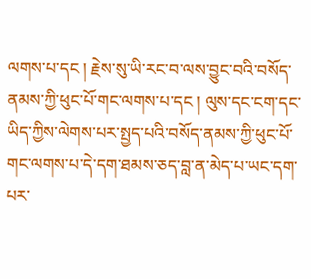ལགས་པ་དང ། རྗེས་སུ་ཡི་རང་བ་ལས་བྱུང་བའི་བསོད་ནམས་ཀྱི་ཕུང་པོ་གང་ལགས་པ་དང ། ལུས་དང་ངག་དང་ཡིད་ཀྱིས་ལེགས་པར་སྤྱད་པའི་བསོད་ནམས་ཀྱི་ཕུང་པོ་གང་ལགས་པ་དེ་དག་ཐམས་ཅད་བླ་ན་མེད་པ་ཡང་དག་པར་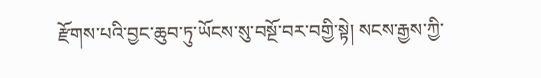རྫོགས་པའི་བྱང་ཆུབ་ཏུ་ཡོངས་སུ་བསྔོ་བར་བགྱི་སྟེ། སངས་རྒྱས་ཀྱི་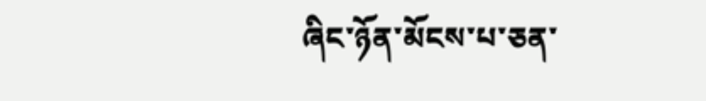ཞིང་ཉོན་མོངས་པ་ཅན་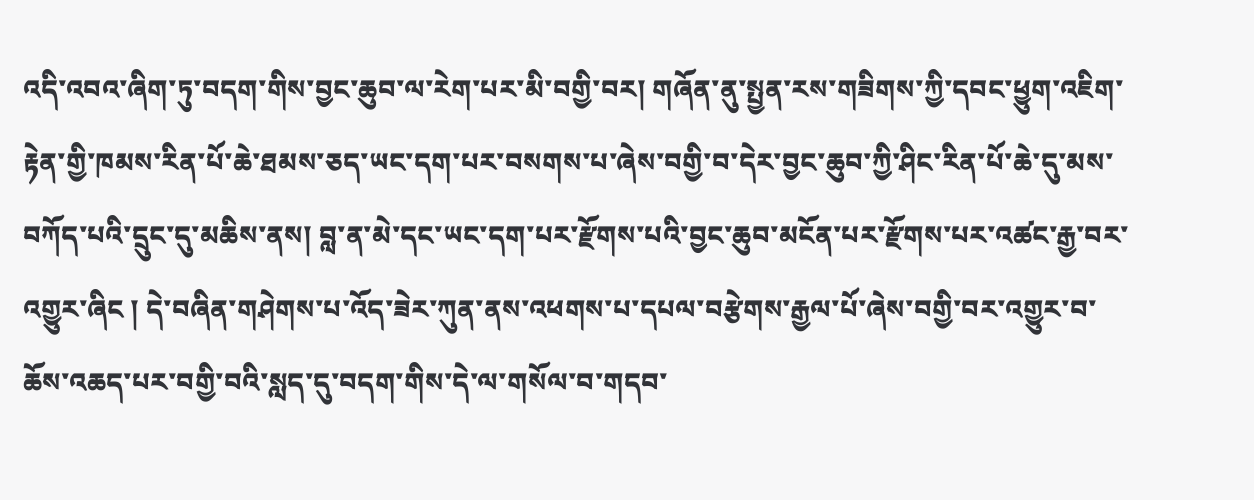འདི་འབའ་ཞིག་ཏུ་བདག་གིས་བྱང་ཆུབ་ལ་རེག་པར་མི་བགྱི་བར། གཞོན་ནུ་སྤྱན་རས་གཟིགས་ཀྱི་དབང་ཕྱུག་འཇིག་རྟེན་གྱི་ཁམས་རིན་པོ་ཆེ་ཐམས་ཅད་ཡང་དག་པར་བསགས་པ་ཞེས་བགྱི་བ་དེར་བྱང་ཆུབ་ཀྱི་ཤིང་རིན་པོ་ཆེ་དུ་མས་བཀོད་པའི་དྲུང་དུ་མཆིས་ནས། བླ་ན་མེ་དང་ཡང་དག་པར་རྫོགས་པའི་བྱང་ཆུབ་མངོན་པར་རྫོགས་པར་འཚང་རྒྱ་བར་འགྱུར་ཞིང ། དེ་བཞིན་གཤེགས་པ་འོད་ཟེར་ཀུན་ནས་འཕགས་པ་དཔལ་བརྩེགས་རྒྱལ་པོ་ཞེས་བགྱི་བར་འགྱུར་བ་ཆོས་འཆད་པར་བགྱི་བའི་སླད་དུ་བདག་གིས་དེ་ལ་གསོལ་བ་གདབ་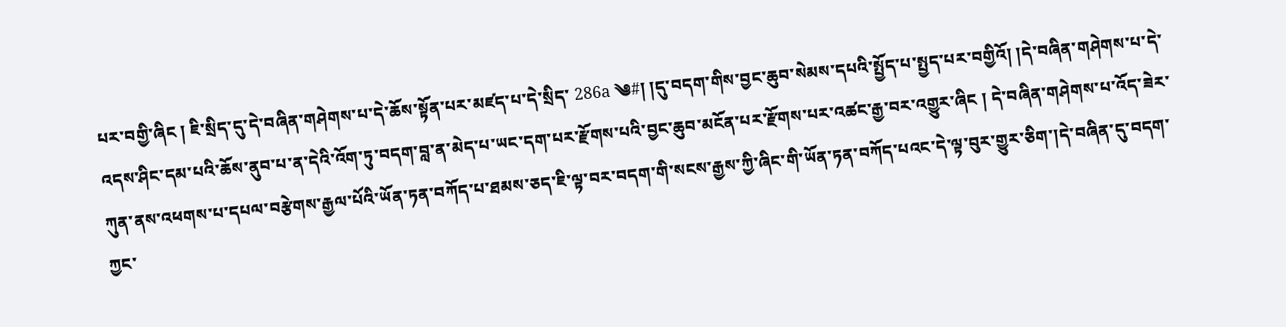པར་བགྱི་ཞིང ། ཇི་སྲིད་དུ་དེ་བཞིན་གཤེགས་པ་དེ་ཆོས་སྟོན་པར་མཛད་པ་དེ་སྲིད་ 286a ༄#། །དུ་བདག་གིས་བྱང་ཆུབ་སེམས་དཔའི་སྤྱོད་པ་སྤྱད་པར་བགྱིའོ། །དེ་བཞིན་གཤེགས་པ་དེ་འདས་ཤིང་དམ་པའི་ཆོས་ནུབ་པ་ན་དེའི་འོག་ཏུ་བདག་བླ་ན་མེད་པ་ཡང་དག་པར་རྫོགས་པའི་བྱང་ཆུབ་མངོན་པར་རྫོགས་པར་འཚང་རྒྱ་བར་འགྱུར་ཞིང ། དེ་བཞིན་གཤེགས་པ་འོད་ཟེར་ཀུན་ནས་འཕགས་པ་དཔལ་བརྩེགས་རྒྱལ་པོའི་ཡོན་ཏན་བཀོད་པ་ཐམས་ཅད་ཇི་ལྟ་བར་བདག་གི་སངས་རྒྱས་ཀྱི་ཞིང་གི་ཡོན་ཏན་བཀོད་པའང་དེ་ལྟ་བུར་གྱུར་ཅིག་།དེ་བཞིན་དུ་བདག་ཀྱང་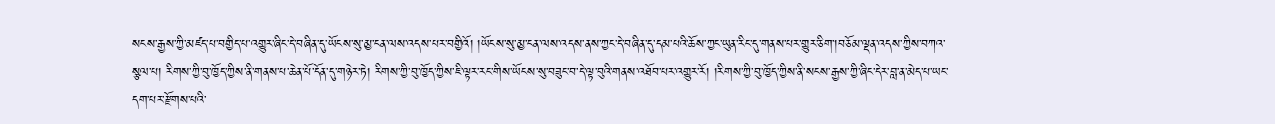སངས་རྒྱས་ཀྱི་མཛད་པ་བགྱིད་པ་འགྱུར་ཞིང་དེ་བཞིན་དུ་ཡོངས་སུ་མྱ་ངན་ལས་འདས་པར་བགྱིའོ། །ཡོངས་སུ་མྱ་ངན་ལས་འདས་ནས་ཀྱང་དེ་བཞིན་དུ་དམ་པའི་ཆོས་ཀྱང་ཡུན་རིང་དུ་གནས་པར་གྱུར་ཅིག་།བཅོམ་ལྡན་འདས་ཀྱིས་བཀའ་སྩལ་པ། རིགས་ཀྱི་བུ་ཁྱོད་ཀྱིས་ནི་གནས་པ་ཆེན་པོ་དོན་དུ་གཉེར་ཏེ། རིགས་ཀྱི་བུ་ཁྱོད་ཀྱིས་ཇི་ལྟར་རང་གིས་ཡོངས་སུ་བཟུང་བ་དེ་ལྟ་བུའི་གནས་འཐོབ་པར་འགྱུར་རོ། །རིགས་ཀྱི་བུ་ཁྱོད་ཀྱིས་ནི་སངས་རྒྱས་ཀྱི་ཞིང་དེར་བླ་ན་མེད་པ་ཡང་དག་པར་རྫོགས་པའི་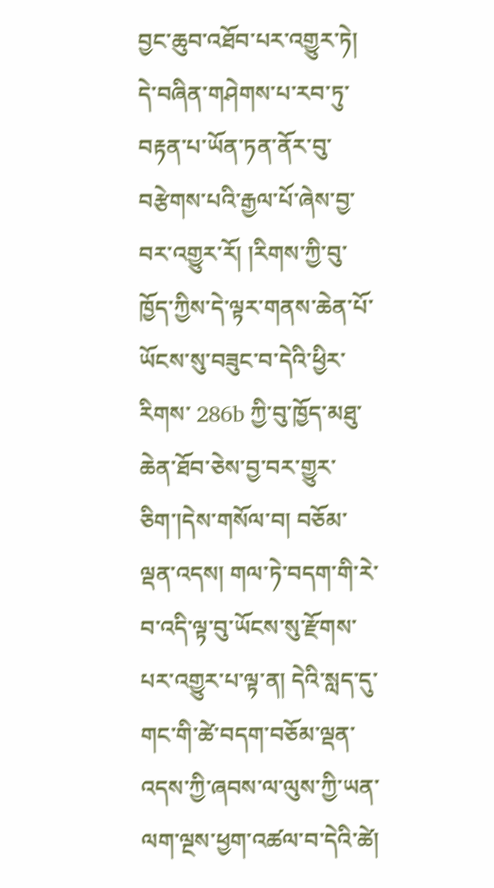བྱང་ཆུབ་འཐོབ་པར་འགྱུར་ཏེ། དེ་བཞིན་གཤེགས་པ་རབ་ཏུ་བརྟན་པ་ཡོན་ཏན་ནོར་བུ་བརྩེགས་པའི་རྒྱལ་པོ་ཞེས་བྱ་བར་འགྱུར་རོ། །རིགས་ཀྱི་བུ་ཁྱོད་ཀྱིས་དེ་ལྟར་གནས་ཆེན་པོ་ཡོངས་སུ་བཟུང་བ་དེའི་ཕྱིར་རིགས་ 286b ཀྱི་བུ་ཁྱོད་མཐུ་ཆེན་ཐོབ་ཅེས་བྱ་བར་གྱུར་ཅིག་།དེས་གསོལ་བ། བཅོམ་ལྡན་འདས། གལ་ཏེ་བདག་གི་རེ་བ་འདི་ལྟ་བུ་ཡོངས་སུ་རྫོགས་པར་འགྱུར་པ་ལྟ་ན། དེའི་སླད་དུ་གང་གི་ཚེ་བདག་བཅོམ་ལྡན་འདས་ཀྱི་ཞབས་ལ་ལུས་ཀྱི་ཡན་ལག་ལྔས་ཕྱག་འཚལ་བ་དེའི་ཚེ།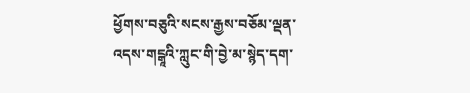ཕྱོགས་བཅུའི་སངས་རྒྱས་བཅོམ་ལྡན་འདས་གངྒཱའི་ཀླུང་གི་བྱེ་མ་སྙེད་དག་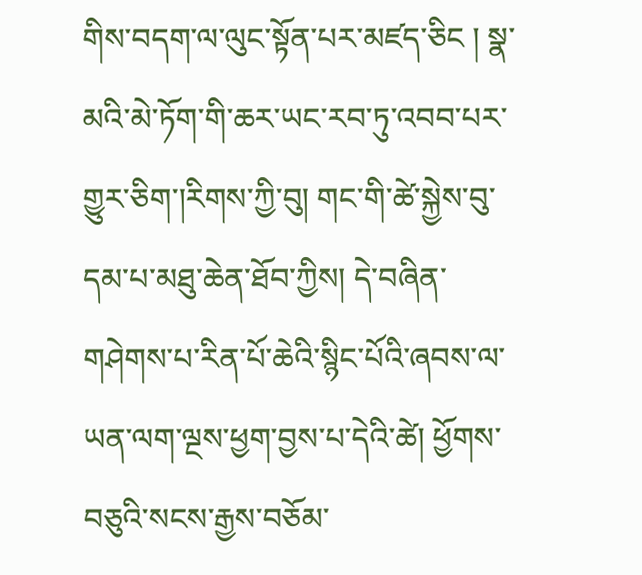གིས་བདག་ལ་ལུང་སྟོན་པར་མཛད་ཅིང ། སྣ་མའི་མེ་ཏོག་གི་ཆར་ཡང་རབ་ཏུ་འབབ་པར་གྱུར་ཅིག་།རིགས་ཀྱི་བུ། གང་གི་ཚེ་སྐྱེས་བུ་དམ་པ་མཐུ་ཆེན་ཐོབ་ཀྱིས། དེ་བཞིན་གཤེགས་པ་རིན་པོ་ཆེའི་སྙིང་པོའི་ཞབས་ལ་ཡན་ལག་ལྔས་ཕྱག་བྱས་པ་དེའི་ཚེ། ཕྱོགས་བཅུའི་སངས་རྒྱས་བཅོམ་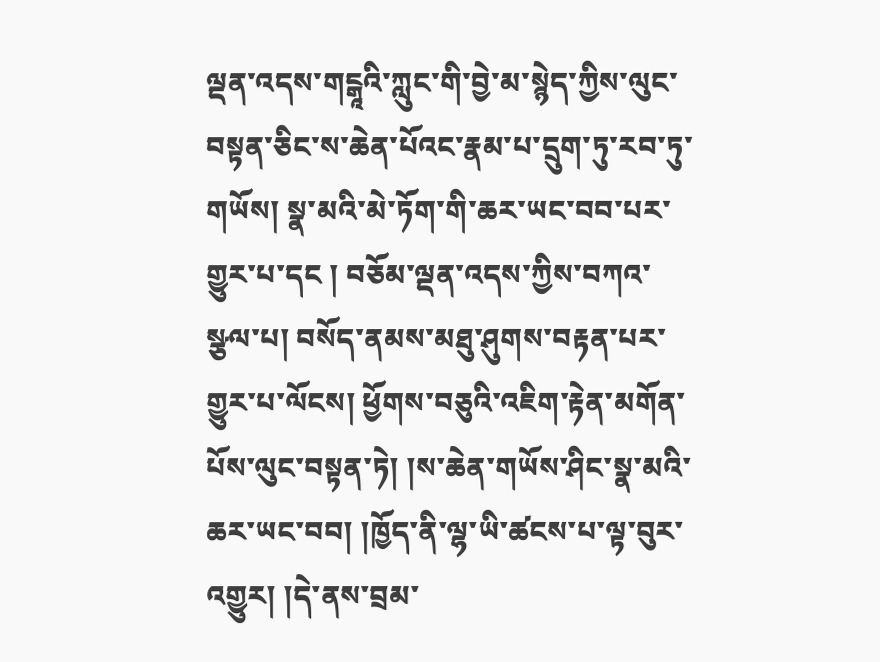ལྡན་འདས་གངྒཱའི་ཀླུང་གི་བྱེ་མ་སྙེད་ཀྱིས་ལུང་བསྟན་ཅིང་ས་ཆེན་པོའང་རྣམ་པ་དྲུག་ཏུ་རབ་ཏུ་གཡོས། སྣ་མའི་མེ་ཏོག་གི་ཆར་ཡང་བབ་པར་གྱུར་པ་དང ། བཅོམ་ལྡན་འདས་ཀྱིས་བཀའ་སྩལ་པ། བསོད་ནམས་མཐུ་ཤུགས་བརྟན་པར་གྱུར་པ་ལོངས། ཕྱོགས་བཅུའི་འཇིག་རྟེན་མགོན་པོས་ལུང་བསྟན་ཏེ། །ས་ཆེན་གཡོས་ཤིང་སྣ་མའི་ཆར་ཡང་བབ། །ཁྱོད་ནི་ལྷ་ཡི་ཚངས་པ་ལྟ་བུར་འགྱུར། །དེ་ནས་བྲམ་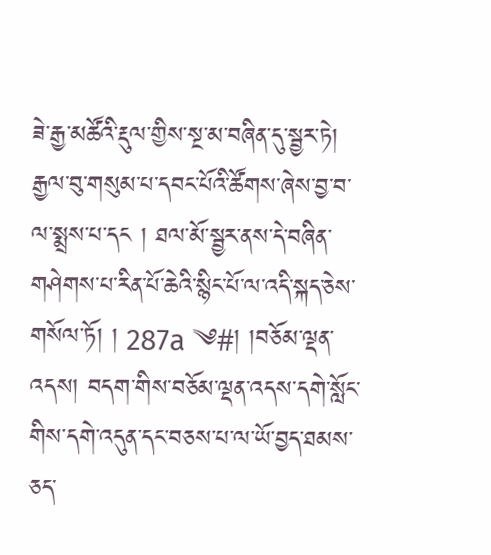ཟེ་རྒྱ་མཚོའི་རྡུལ་གྱིས་སྔ་མ་བཞིན་དུ་སྦྱར་ཏེ། རྒྱལ་བུ་གསུམ་པ་དབང་པོའི་ཚོགས་ཞེས་བྱ་བ་ལ་སྨྲས་པ་དང ། ཐལ་མོ་སྦྱར་ནས་དེ་བཞིན་གཤེགས་པ་རིན་པོ་ཆེའི་སྙིང་པོ་ལ་འདི་སྐད་ཅེས་གསོལ་ཏོ། ། 287a ༄#། །བཅོམ་ལྡན་འདས། བདག་གིས་བཅོམ་ལྡན་འདས་དགེ་སློང་གིས་དགེ་འདུན་དང་བཅས་པ་ལ་ཡོ་བྱད་ཐམས་ཅད་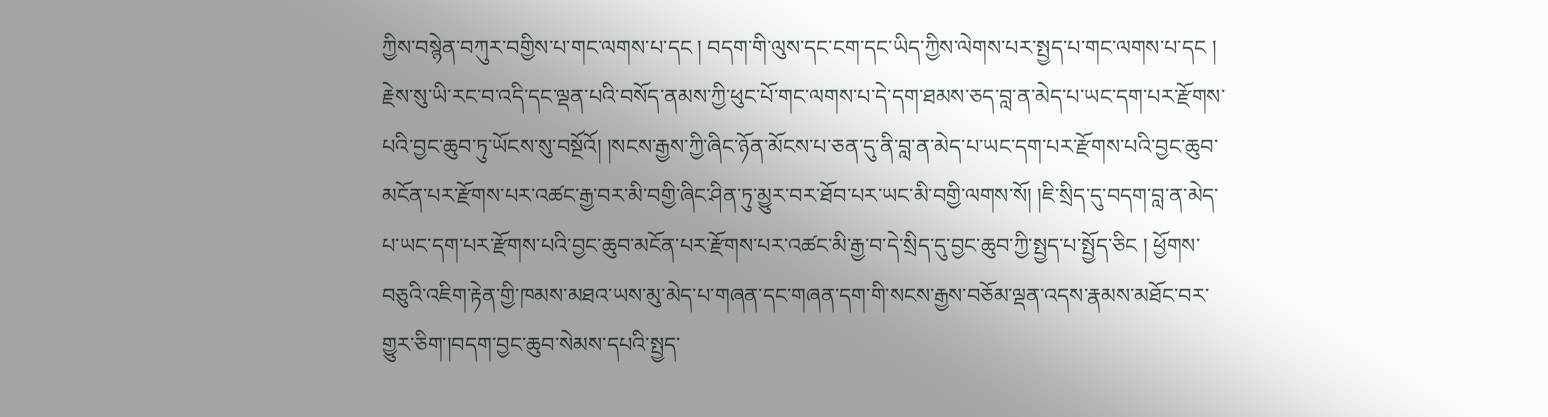ཀྱིས་བསྙེན་བཀུར་བགྱིས་པ་གང་ལགས་པ་དང ། བདག་གི་ལུས་དང་ངག་དང་ཡིད་ཀྱིས་ལེགས་པར་སྤྱད་པ་གང་ལགས་པ་དང ། རྗེས་སུ་ཡི་རང་བ་འདི་དང་ལྡན་པའི་བསོད་ནམས་ཀྱི་ཕུང་པོ་གང་ལགས་པ་དེ་དག་ཐམས་ཅད་བླ་ན་མེད་པ་ཡང་དག་པར་རྫོགས་པའི་བྱང་ཆུབ་ཏུ་ཡོངས་སུ་བསྔོའོ། །སངས་རྒྱས་ཀྱི་ཞིང་ཉོན་མོངས་པ་ཅན་དུ་ནི་བླ་ན་མེད་པ་ཡང་དག་པར་རྫོགས་པའི་བྱང་ཆུབ་མངོན་པར་རྫོགས་པར་འཚང་རྒྱ་བར་མི་བགྱི་ཞིང་ཤིན་ཏུ་མྱུར་བར་ཐོབ་པར་ཡང་མི་བགྱི་ལགས་སོ། །ཇི་སྲིད་དུ་བདག་བླ་ན་མེད་པ་ཡང་དག་པར་རྫོགས་པའི་བྱང་ཆུབ་མངོན་པར་རྫོགས་པར་འཚང་མི་རྒྱ་བ་དེ་སྲིད་དུ་བྱང་ཆུབ་ཀྱི་སྤྱད་པ་སྤྱོད་ཅིང ། ཕྱོགས་བཅུའི་འཇིག་རྟེན་གྱི་ཁམས་མཐའ་ཡས་མུ་མེད་པ་གཞན་དང་གཞན་དག་གི་སངས་རྒྱས་བཅོམ་ལྡན་འདས་རྣམས་མཐོང་བར་གྱུར་ཅིག་།བདག་བྱང་ཆུབ་སེམས་དཔའི་སྤྱད་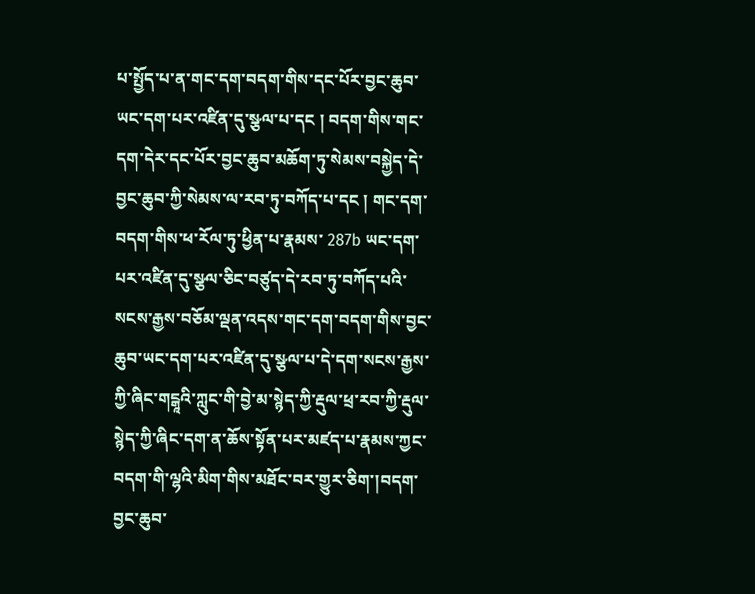པ་སྤྱོད་པ་ན་གང་དག་བདག་གིས་དང་པོར་བྱང་ཆུབ་ཡང་དག་པར་འཛིན་དུ་སྩལ་པ་དང ། བདག་གིས་གང་དག་དེར་དང་པོར་བྱང་ཆུབ་མཆོག་ཏུ་སེམས་བསྐྱེད་དེ་བྱང་ཆུབ་ཀྱི་སེམས་ལ་རབ་ཏུ་བཀོད་པ་དང ། གང་དག་བདག་གིས་ཕ་རོལ་ཏུ་ཕྱིན་པ་རྣམས་ 287b ཡང་དག་པར་འཛིན་དུ་སྩལ་ཅིང་བཙུད་དེ་རབ་ཏུ་བཀོད་པའི་སངས་རྒྱས་བཅོམ་ལྡན་འདས་གང་དག་བདག་གིས་བྱང་ཆུབ་ཡང་དག་པར་འཛིན་དུ་སྩལ་པ་དེ་དག་སངས་རྒྱས་ཀྱི་ཞིང་གངྒཱའི་ཀླུང་གི་བྱེ་མ་སྙེད་ཀྱི་རྡུལ་ཕྲ་རབ་ཀྱི་རྡུལ་སྙེད་ཀྱི་ཞིང་དག་ན་ཆོས་སྟོན་པར་མཛད་པ་རྣམས་ཀྱང་བདག་གི་ལྷའི་མིག་གིས་མཐོང་བར་གྱུར་ཅིག་།བདག་བྱང་ཆུབ་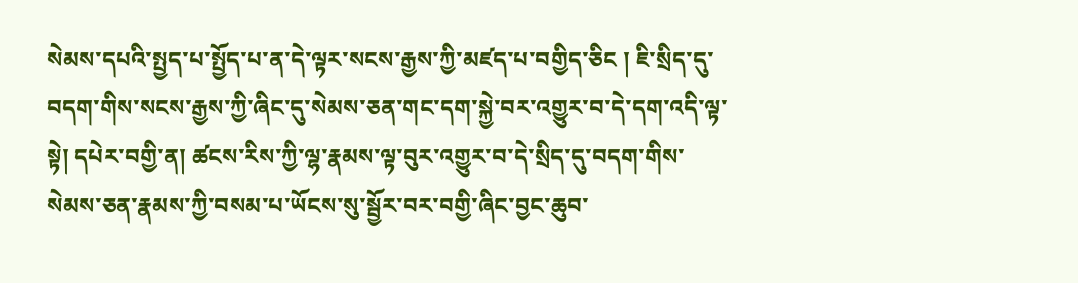སེམས་དཔའི་སྤྱད་པ་སྤྱོད་པ་ན་དེ་ལྟར་སངས་རྒྱས་ཀྱི་མཛད་པ་བགྱིད་ཅིང ། ཇི་སྲིད་དུ་བདག་གིས་སངས་རྒྱས་ཀྱི་ཞིང་དུ་སེམས་ཅན་གང་དག་སྐྱེ་བར་འགྱུར་བ་དེ་དག་འདི་ལྟ་སྟེ། དཔེར་བགྱི་ན། ཚངས་རིས་ཀྱི་ལྷ་རྣམས་ལྟ་བུར་འགྱུར་བ་དེ་སྲིད་དུ་བདག་གིས་སེམས་ཅན་རྣམས་ཀྱི་བསམ་པ་ཡོངས་སུ་སྦྱོར་བར་བགྱི་ཞིང་བྱང་ཆུབ་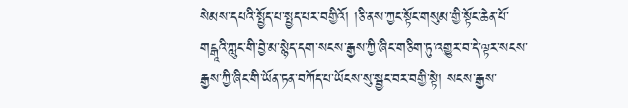སེམས་དཔའི་སྤྱོད་པ་སྤྱད་པར་བགྱིའོ། །ཅི་ནས་ཀྱང་སྟོང་གསུམ་གྱི་སྟོང་ཆེན་པོ་གངྒཱའི་ཀླུང་གི་བྱེ་མ་སྙེད་དག་སངས་རྒྱས་ཀྱི་ཞིང་གཅིག་ཏུ་འགྱུར་བ་དེ་ལྟར་སངས་རྒྱས་ཀྱི་ཞིང་གི་ཡོན་ཏན་བཀོད་པ་ཡོངས་སུ་སྦྱང་བར་བགྱི་སྟེ། སངས་རྒྱས་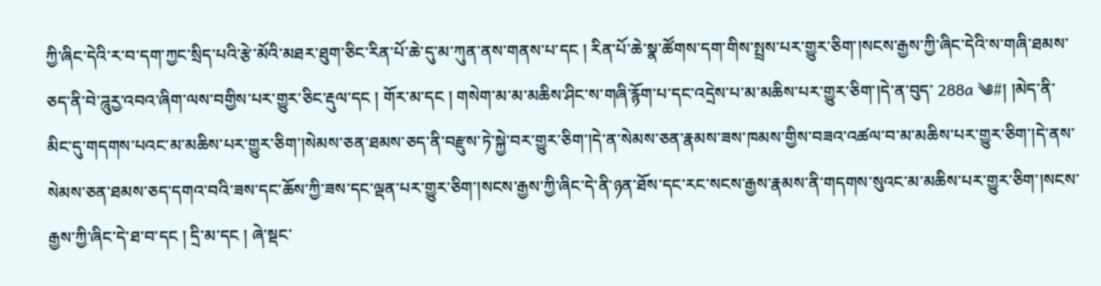ཀྱི་ཞིང་དེའི་ར་བ་དག་ཀྱང་སྲིད་པའི་རྩེ་མོའི་མཐར་ཐུག་ཅིང་རིན་པོ་ཆེ་དུ་མ་ཀུན་ནས་གནས་པ་དང ། རིན་པོ་ཆེ་སྣ་ཚོགས་དག་གིས་སྤྲས་པར་གྱུར་ཅིག་།སངས་རྒྱས་ཀྱི་ཞིང་དེའི་ས་གཞི་ཐམས་ཅད་ནི་བེ་ཌཱུརྱ་འབའ་ཞིག་ལས་བགྱིས་པར་གྱུར་ཅིང་རྡུལ་དང ། གོར་མ་དང ། གསེག་མ་མ་མཆིས་ཤིང་ས་གཞི་རྙོག་པ་དང་འདྲེས་པ་མ་མཆིས་པར་གྱུར་ཅིག་།དེ་ན་བུད་ 288a ༄#། །མེད་ནི་མིང་དུ་གདགས་པའང་མ་མཆིས་པར་གྱུར་ཅིག་།སེམས་ཅན་ཐམས་ཅད་ནི་བརྫུས་ཏེ་སྐྱེ་བར་གྱུར་ཅིག་།དེ་ན་སེམས་ཅན་རྣམས་ཟས་ཁམས་གྱིས་བཟའ་འཚལ་བ་མ་མཆིས་པར་གྱུར་ཅིག་།དེ་ནས་སེམས་ཅན་ཐམས་ཅད་དགའ་བའི་ཟས་དང་ཆོས་ཀྱི་ཟས་དང་ལྡན་པར་གྱུར་ཅིག་།སངས་རྒྱས་ཀྱི་ཞིང་དེ་ནི་ཉན་ཐོས་དང་རང་སངས་རྒྱས་རྣམས་ནི་གདགས་སུའང་མ་མཆིས་པར་གྱུར་ཅིག་།སངས་རྒྱས་ཀྱི་ཞིང་དེ་ཐ་བ་དང ། དྲི་མ་དང ། ཞེ་སྡང་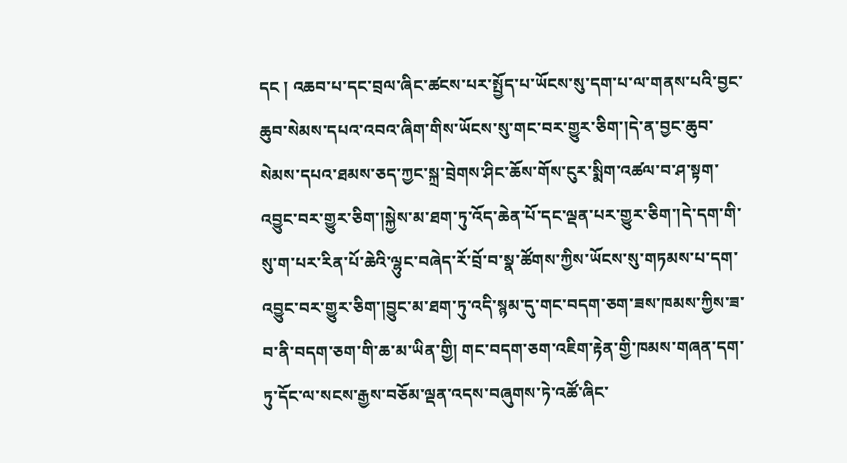དང ། འཆབ་པ་དང་བྲལ་ཞིང་ཚངས་པར་སྤྱོད་པ་ཡོངས་སུ་དག་པ་ལ་གནས་པའི་བྱང་ཆུབ་སེམས་དཔའ་འབའ་ཞིག་གིས་ཡོངས་སུ་གང་བར་གྱུར་ཅིག་།དེ་ན་བྱང་ཆུབ་སེམས་དཔའ་ཐམས་ཅད་ཀྱང་སྐྲ་བྲེགས་ཤིང་ཆོས་གོས་ངུར་སྨིག་འཚལ་བ་ཤ་སྟག་འབྱུང་བར་གྱུར་ཅིག་།སྐྱེས་མ་ཐག་ཏུ་འོད་ཆེན་པོ་དང་ལྡན་པར་གྱུར་ཅིག་།དེ་དག་གི་སུ་ག་པར་རིན་པོ་ཆེའི་ལྷུང་བཞེད་རོ་བྲོ་བ་སྣ་ཚོགས་ཀྱིས་ཡོངས་སུ་གཏམས་པ་དག་འབྱུང་བར་གྱུར་ཅིག་།བྱུང་མ་ཐག་ཏུ་འདི་སྙམ་དུ་གང་བདག་ཅག་ཟས་ཁམས་ཀྱིས་ཟ་བ་ནི་བདག་ཅག་གི་ཆ་མ་ཡིན་གྱི། གང་བདག་ཅག་འཇིག་རྟེན་གྱི་ཁམས་གཞན་དག་ཏུ་དོང་ལ་སངས་རྒྱས་བཅོམ་ལྡན་འདས་བཞུགས་ཏེ་འཚོ་ཞིང་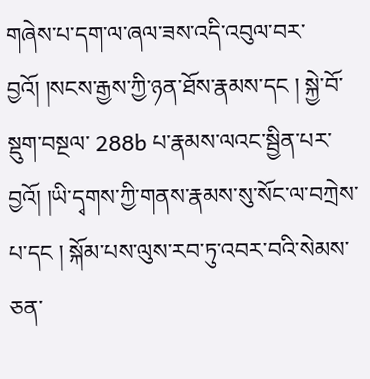གཞེས་པ་དག་ལ་ཞལ་ཟས་འདི་འབུལ་བར་བྱའོ། །སངས་རྒྱས་ཀྱི་ཉན་ཐོས་རྣམས་དང ། སྐྱེ་བོ་སྡུག་བསྔལ་ 288b པ་རྣམས་ལའང་སྦྱིན་པར་བྱའོ། །ཡི་དྭགས་ཀྱི་གནས་རྣམས་སུ་སོང་ལ་བཀྲེས་པ་དང ། སྐོམ་པས་ལུས་རབ་ཏུ་འབར་བའི་སེམས་ཅན་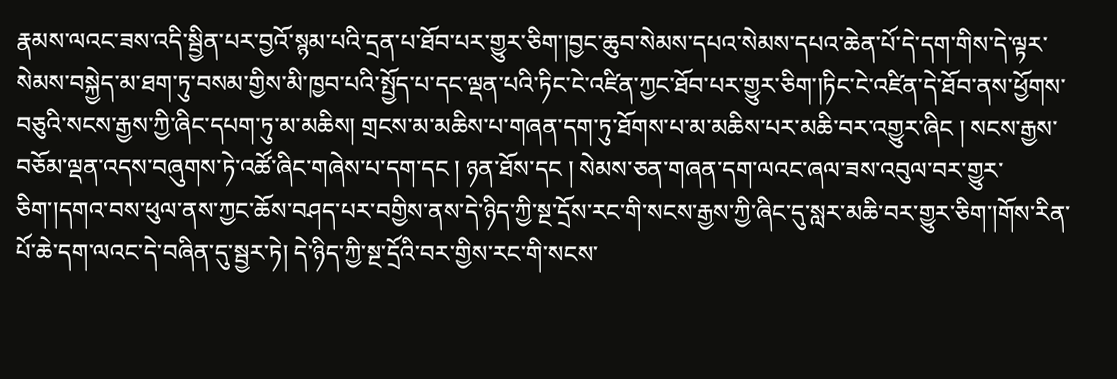རྣམས་ལའང་ཟས་འདི་སྦྱིན་པར་བྱའོ་སྙམ་པའི་དྲན་པ་ཐོབ་པར་གྱུར་ཅིག་།བྱང་ཆུབ་སེམས་དཔའ་སེམས་དཔའ་ཆེན་པོ་དེ་དག་གིས་དེ་ལྟར་སེམས་བསྐྱེད་མ་ཐག་ཏུ་བསམ་གྱིས་མི་ཁྱབ་པའི་སྤྱོད་པ་དང་ལྡན་པའི་ཏིང་ངེ་འཛིན་ཀྱང་ཐོབ་པར་གྱུར་ཅིག་།ཏིང་ངེ་འཛིན་དེ་ཐོབ་ནས་ཕྱོགས་བཅུའི་སངས་རྒྱས་ཀྱི་ཞིང་དཔག་ཏུ་མ་མཆིས། གྲངས་མ་མཆིས་པ་གཞན་དག་ཏུ་ཐོགས་པ་མ་མཆིས་པར་མཆི་བར་འགྱུར་ཞིང ། སངས་རྒྱས་བཅོམ་ལྡན་འདས་བཞུགས་ཏེ་འཚོ་ཞིང་གཞེས་པ་དག་དང ། ཉན་ཐོས་དང ། སེམས་ཅན་གཞན་དག་ལའང་ཞལ་ཟས་འབུལ་བར་གྱུར་ཅིག་།དགའ་བས་ཕུལ་ནས་ཀྱང་ཆོས་བཤད་པར་བགྱིས་ནས་དེ་ཉིད་ཀྱི་སྔ་དྲོས་རང་གི་སངས་རྒྱས་ཀྱི་ཞིང་དུ་སླར་མཆི་བར་གྱུར་ཅིག་།གོས་རིན་པོ་ཆེ་དག་ལའང་དེ་བཞིན་དུ་སྦྱར་ཏེ། དེ་ཉིད་ཀྱི་སྔ་དྲོའི་བར་གྱིས་རང་གི་སངས་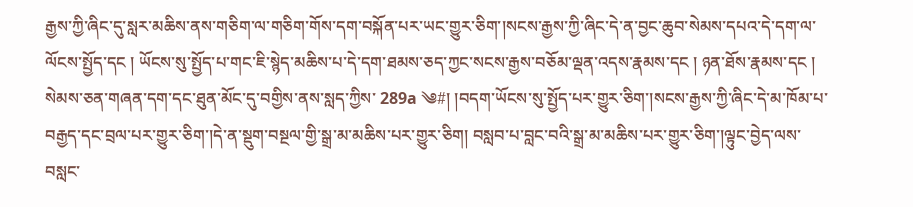རྒྱས་ཀྱི་ཞིང་དུ་སླར་མཆིས་ནས་གཅིག་ལ་གཅིག་གོས་དག་བསྐོན་པར་ཡང་གྱུར་ཅིག་།སངས་རྒྱས་ཀྱི་ཞིང་དེ་ན་བྱང་ཆུབ་སེམས་དཔའ་དེ་དག་ལ་ལོངས་སྤྱོད་དང ། ཡོངས་སུ་སྤྱོད་པ་གང་ཇི་སྙེད་མཆིས་པ་དེ་དག་ཐམས་ཅད་ཀྱང་སངས་རྒྱས་བཅོམ་ལྡན་འདས་རྣམས་དང ། ཉན་ཐོས་རྣམས་དང ། སེམས་ཅན་གཞན་དག་དང་ཐུན་མོང་དུ་བགྱིས་ནས་སླད་ཀྱིས་ 289a ༄#། །བདག་ཡོངས་སུ་སྤྱོད་པར་གྱུར་ཅིག་།སངས་རྒྱས་ཀྱི་ཞིང་དེ་མ་ཁོམ་པ་བརྒྱད་དང་བྲལ་པར་གྱུར་ཅིག་།དེ་ན་སྡུག་བསྔལ་གྱི་སྒྲ་མ་མཆིས་པར་གྱུར་ཅིག། བསླབ་པ་བླང་བའི་སྒྲ་མ་མཆིས་པར་གྱུར་ཅིག་།ལྟུང་བྱེད་ལས་བསླང་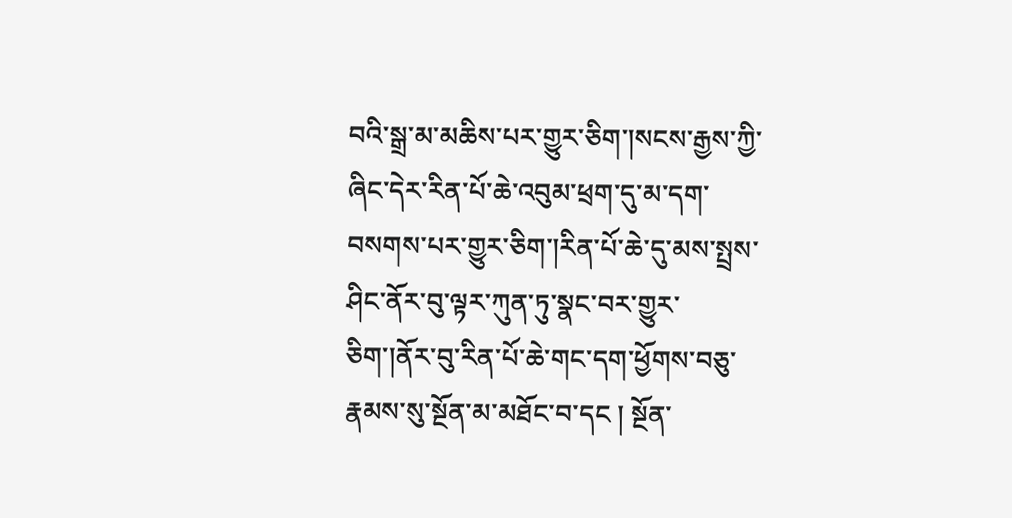བའི་སྒྲ་མ་མཆིས་པར་གྱུར་ཅིག་།སངས་རྒྱས་ཀྱི་ཞིང་དེར་རིན་པོ་ཆེ་འབུམ་ཕྲག་དུ་མ་དག་བསགས་པར་གྱུར་ཅིག་།རིན་པོ་ཆེ་དུ་མས་སྤྲས་ཤིང་ནོར་བུ་ལྟར་ཀུན་ཏུ་སྣང་བར་གྱུར་ཅིག་།ནོར་བུ་རིན་པོ་ཆེ་གང་དག་ཕྱོགས་བཅུ་རྣམས་སུ་སྔོན་མ་མཐོང་བ་དང ། སྔོན་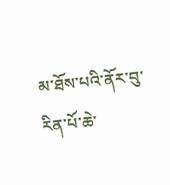མ་ཐོས་པའི་ནོར་བུ་རིན་པོ་ཆེ་